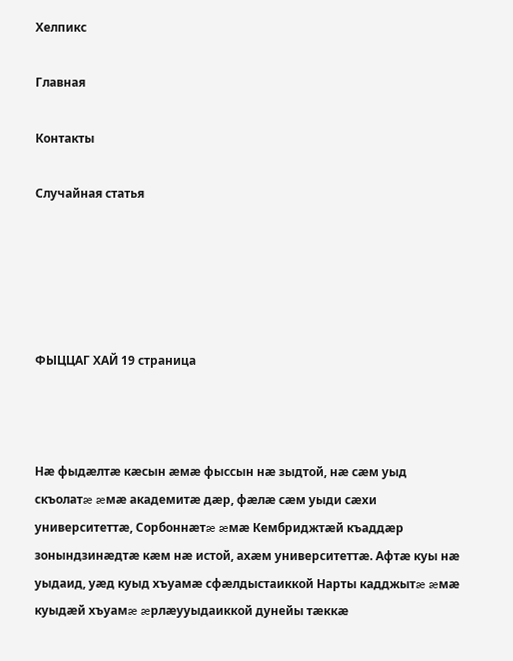Хелпикс

Главная

Контакты

Случайная статья





ФЫЦЦАГ ХАЙ 19 страница



Нæ фыдæлтæ кæсын æмæ фыссын нæ зыдтой, нæ сæм уыд скъолатæ æмæ академитæ дæр, фæлæ сæм уыди сæхи университеттæ, Сорбоннæтæ æмæ Кембриджтæй къаддæр зонындзинæдтæ кæм нæ истой, ахæм университеттæ. Афтæ куы нæ уыдаид, уæд куыд хъуамæ сфæлдыстаиккой Нарты кадджытæ æмæ куыдæй хъуамæ æрлæууыдаиккой дунейы тæккæ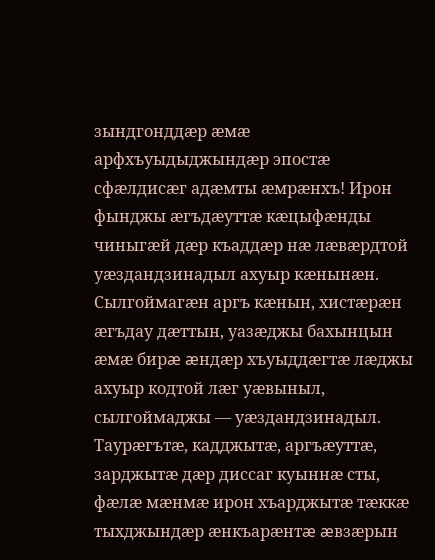зындгонддæр æмæ арфхъуыдыджындæр эпостæ сфæлдисæг адæмты æмрæнхъ! Ирон фынджы æгъдæуттæ кæцыфæнды чиныгæй дæр къаддæр нæ лæвæрдтой уæздандзинадыл ахуыр кæнынæн. Сылгоймагæн аргъ кæнын, хистæрæн æгъдау дæттын, уазæджы бахынцын æмæ бирæ æндæр хъуыддæгтæ лæджы ахуыр кодтой лæг уæвыныл, сылгоймаджы — уæздандзинадыл. Таурæгътæ, кадджытæ, аргъæуттæ, зарджытæ дæр диссаг куыннæ сты, фæлæ мæнмæ ирон хъарджытæ тæккæ тыхджындæр æнкъарæнтæ æвзæрын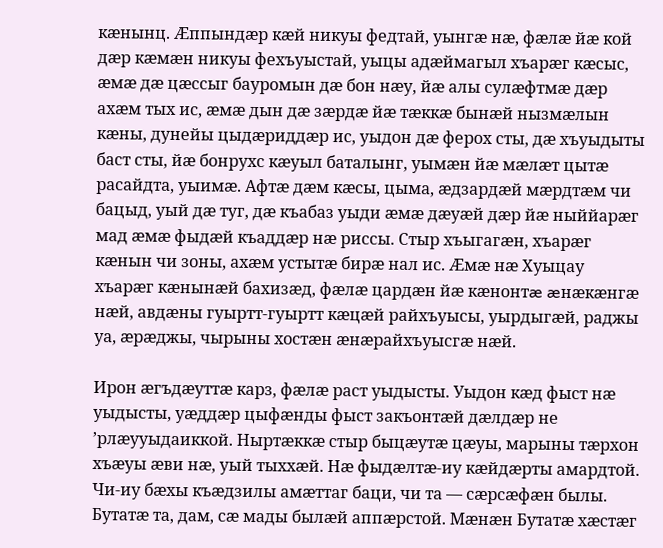кæнынц. Æппындæр кæй никуы федтай, уынгæ нæ, фæлæ йæ кой дæр кæмæн никуы фехъуыстай, уыцы адæймагыл хъарæг кæсыс, æмæ дæ цæссыг бауромын дæ бон нæу, йæ алы сулæфтмæ дæр ахæм тых ис, æмæ дын дæ зæрдæ йæ тæккæ бынæй нызмæлын кæны, дунейы цыдæриддæр ис, уыдон дæ ферох сты, дæ хъуыдыты баст сты, йæ бонрухс кæуыл баталынг, уымæн йæ мæлæт цытæ расайдта, уыимæ. Афтæ дæм кæсы, цыма, æдзардæй мæрдтæм чи бацыд, уый дæ туг, дæ къабаз уыди æмæ дæуæй дæр йæ ныййарæг мад æмæ фыдæй къаддæр нæ риссы. Стыр хъыгагæн, хъарæг кæнын чи зоны, ахæм устытæ бирæ нал ис. Æмæ нæ Хуыцау хъарæг кæнынæй бахизæд, фæлæ цардæн йæ кæнонтæ æнæкæнгæ нæй, авдæны гуыртт-гуыртт кæцæй райхъуысы, уырдыгæй, раджы уа, æрæджы, чырыны хостæн æнæрайхъуысгæ нæй.

Ирон æгъдæуттæ карз, фæлæ раст уыдысты. Уыдон кæд фыст нæ уыдысты, уæддæр цыфæнды фыст закъонтæй дæлдæр не ’рлæууыдаиккой. Ныртæккæ стыр быцæутæ цæуы, марыны тæрхон хъæуы æви нæ, уый тыххæй. Нæ фыдæлтæ-иу кæйдæрты амардтой. Чи-иу бæхы къæдзилы амæттаг баци, чи та — сæрсæфæн былы. Бутатæ та, дам, сæ мады былæй аппæрстой. Мæнæн Бутатæ хæстæг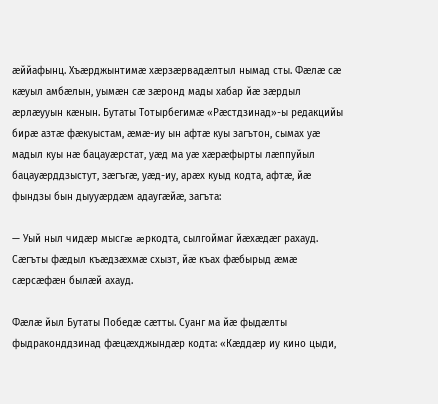æййафынц. Хъæрджынтимæ хæрзæрвадæлтыл нымад сты. Фæлæ сæ кæуыл амбæлын, уымæн сæ зæронд мады хабар йæ зæрдыл æрлæууын кæнын. Бутаты Тотырбегимæ «Рæстдзинад»-ы редакцийы бирæ азтæ фæкуыстам, æмæ-иу ын афтæ куы загътон, сымах уæ мадыл куы нæ бацауæрстат, уæд ма уæ хæрæфырты лæппуйыл бацауæрддзыстут, зæгъгæ, уæд-иу, арæх куыд кодта, афтæ, йæ фындзы бын дыууæрдæм адаугæйæ, загъта:

— Уый ныл чидæр мысгæ æркодта, сылгоймаг йæхæдæг рахауд. Сæгъты фæдыл къæдзæхмæ схызт, йæ къах фæбырыд æмæ сæрсæфæн былæй ахауд.

Фæлæ йыл Бутаты Победæ сæтты. Суанг ма йæ фыдæлты фыдраконддзинад фæцæхджындæр кодта: «Кæддæр иу кино цыди,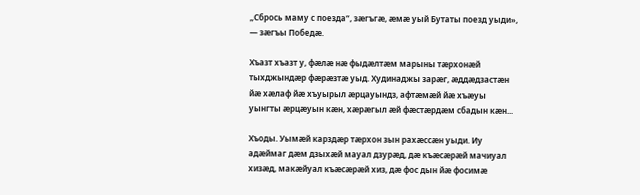„Сбрось маму с поезда“, зæгъгæ, æмæ уый Бутаты поезд уыди», — зæгъы Победæ.

Хъазт хъазт у, фæлæ нæ фыдæлтæм марыны тæрхонæй тыхджындæр фæрæзтæ уыд. Худинаджы зарæг, æддæдзастæн йæ хæлаф йæ хъуырыл æрцауындз, афтæмæй йæ хъæуы уынгты æрцæуын кæн, хæрæгыл æй фæстæрдæм сбадын кæн...

Хъоды. Уымæй карздæр тæрхон зын рахæссæн уыди. Иу адæймаг дæм дзыхæй мауал дзурæд, дæ къæсæрæй мачиуал хизæд, макæйуал къæсæрæй хиз, дæ фос дын йæ фосимæ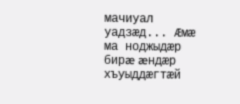мачиуал уадзæд... Æмæ ма ноджыдæр бирæ æндæр хъуыддæгтæй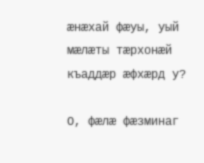æнæхай фæуы, уый мæлæты тæрхонæй къаддæр æфхæрд у?

О, фæлæ фæзминаг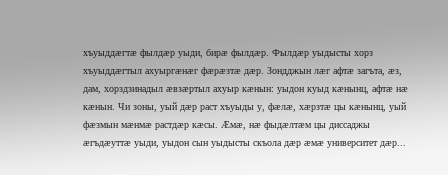хъуыддæгтæ фылдæр уыди, бирæ фылдæр. Фылдæр уыдысты хорз хъуыддæгтыл ахуыргæнæг фæрæзтæ дæр. Зондджын лæг афтæ загъта, æз, дам, хорздзинадыл æвзæртыл ахуыр кæнын: уыдон куыд кæнынц, афтæ нæ кæнын. Чи зоны, уый дæр раст хъуыды у, фæлæ, хæрзтæ цы кæнынц, уый фæзмын мæнмæ растдæр кæсы. Æмæ, нæ фыдæлтæм цы диссаджы æгъдæуттæ уыди, уыдон сын уыдысты скъола дæр æмæ университет дæр...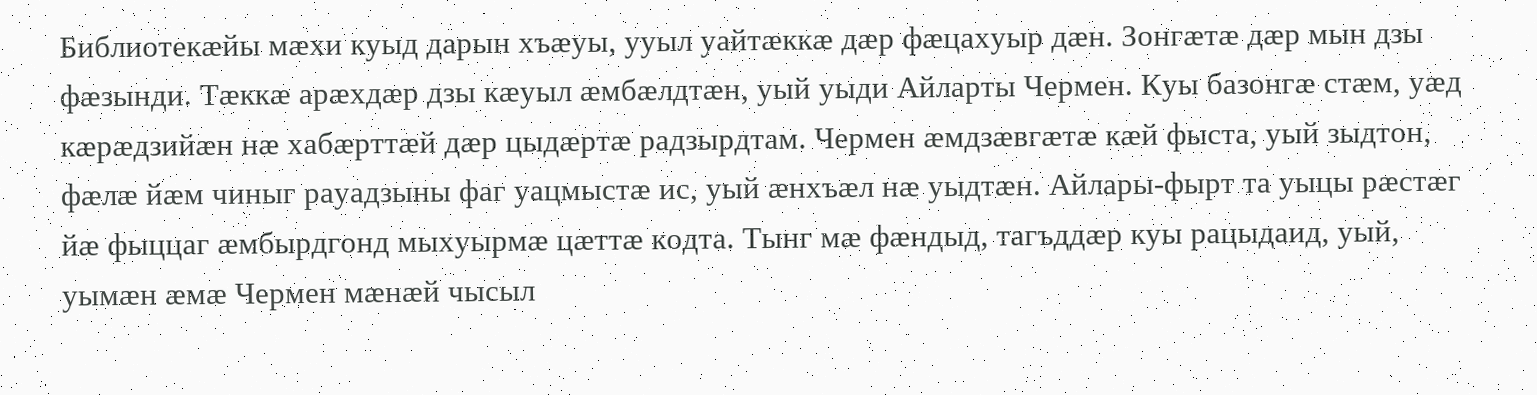Библиотекæйы мæхи куыд дарын хъæуы, ууыл уайтæккæ дæр фæцахуыр дæн. Зонгæтæ дæр мын дзы фæзынди. Тæккæ арæхдæр дзы кæуыл æмбæлдтæн, уый уыди Айларты Чермен. Куы базонгæ стæм, уæд кæрæдзийæн нæ хабæрттæй дæр цыдæртæ радзырдтам. Чермен æмдзæвгæтæ кæй фыста, уый зыдтон, фæлæ йæм чиныг рауадзыны фаг уацмыстæ ис, уый æнхъæл нæ уыдтæн. Айлары-фырт та уыцы рæстæг йæ фыццаг æмбырдгонд мыхуырмæ цæттæ кодта. Тынг мæ фæндыд, тагъддæр куы рацыдаид, уый, уымæн æмæ Чермен мæнæй чысыл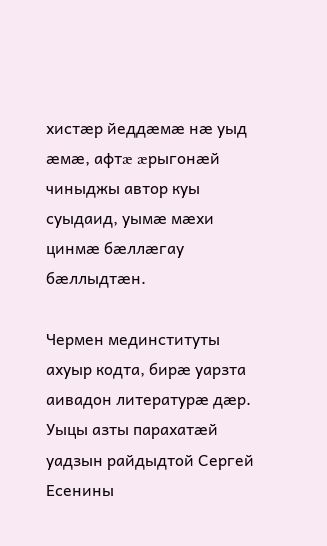хистæр йеддæмæ нæ уыд æмæ, афтæ æрыгонæй чиныджы автор куы суыдаид, уымæ мæхи цинмæ бæллæгау бæллыдтæн.

Чермен мединституты ахуыр кодта, бирæ уарзта аивадон литературæ дæр. Уыцы азты парахатæй уадзын райдыдтой Сергей Есенины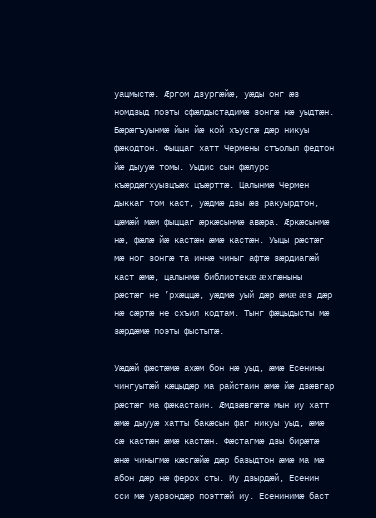уацмыстæ. Æргом дзургæйæ, уæды онг æз номдзыд поэты сфæлдыстадимæ зонгæ нæ уыдтæн. Бæрæгъуынмæ йын йæ кой хъусгæ дæр никуы фæкодтон. Фыццаг хатт Чермены стъолыл федтон йæ дыууæ томы. Уыдис сын фæлурс къæрдæгхуызцъæх цъæрттæ. Цалынмæ Чермен дыккаг том каст, уæдмæ дзы æз ракуырдтон, цæмæй мæм фыццаг æркæсынмæ авæра. Æркæсынмæ нæ, фæлæ йæ кастæн æмæ кастæн. Уыцы рæстæг мæ ног зонгæ та иннæ чиныг афтæ зæрдиагæй каст æмæ, цалынмæ библиотекæ æхгæныны рæстæг не ’рхæццæ, уæдмæ уый дæр æмæ æз дæр нæ сæртæ не схъил кодтам. Тынг фæцыдысты мæ зæрдæмæ поэты фыстытæ.

Уæдæй фæстæмæ ахæм бон нæ уыд, æмæ Есенины чингуытæй кæцыдæр ма райстаин æмæ йæ дзæвгар рæстæг ма фæкастаин. Æмдзæвгæтæ мын иу хатт æмæ дыууæ хатты бакæсын фаг никуы уыд, æмæ сæ кастæн æмæ кастæн. Фæстагмæ дзы бирæтæ æнæ чиныгмæ кæсгæйæ дæр базыдтон æмæ ма мæ абон дæр нæ ферох сты. Иу дзырдæй, Есенин сси мæ уарзондæр поэттæй иу. Есенинимæ баст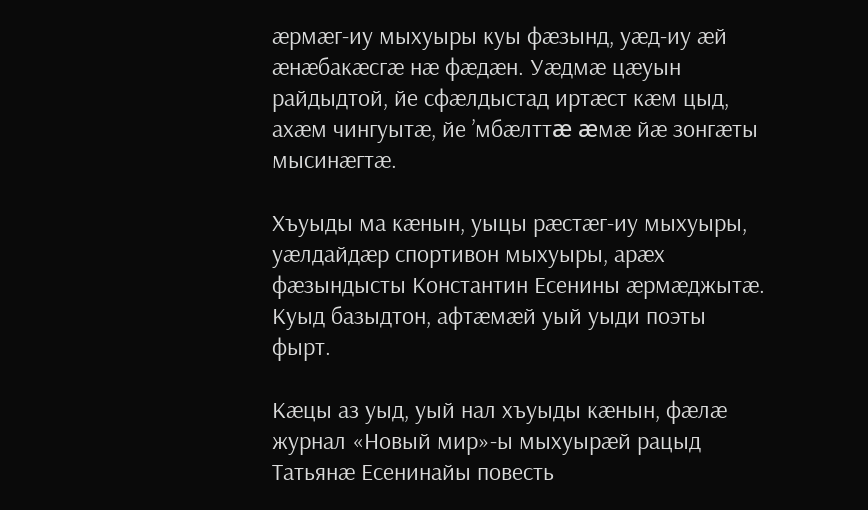æрмæг-иу мыхуыры куы фæзынд, уæд-иу æй æнæбакæсгæ нæ фæдæн. Уæдмæ цæуын райдыдтой, йе сфæлдыстад иртæст кæм цыд, ахæм чингуытæ, йе ’мбæлттæ æмæ йæ зонгæты мысинæгтæ.

Хъуыды ма кæнын, уыцы рæстæг-иу мыхуыры, уæлдайдæр спортивон мыхуыры, арæх фæзындысты Константин Есенины æрмæджытæ. Куыд базыдтон, афтæмæй уый уыди поэты фырт.

Кæцы аз уыд, уый нал хъуыды кæнын, фæлæ журнал «Новый мир»-ы мыхуырæй рацыд Татьянæ Есенинайы повесть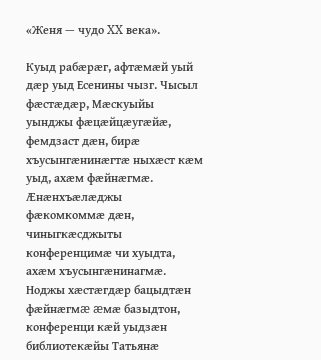«Женя — чудо XX века».

Куыд рабæрæг, афтæмæй уый дæр уыд Есенины чызг. Чысыл фæстæдæр, Мæскуыйы уынджы фæцæйцæугæйæ, фемдзаст дæн, бирæ хъусынгæнинæгтæ ныхæст кæм уыд, ахæм фæйнæгмæ. Æнæнхъæлæджы фæкомкоммæ дæн, чиныгкæсджыты конференцимæ чи хуыдта, ахæм хъусынгæнинагмæ. Ноджы хæстæгдæр бацыдтæн фæйнæгмæ æмæ базыдтон, конференци кæй уыдзæн библиотекæйы Татьянæ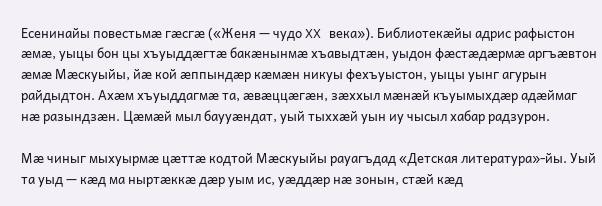Есенинайы повестьмæ гæсгæ («Женя — чудо XX века»). Библиотекæйы адрис рафыстон æмæ, уыцы бон цы хъуыддæгтæ бакæнынмæ хъавыдтæн, уыдон фæстæдæрмæ аргъæвтон æмæ Мæскуыйы, йæ кой æппындæр кæмæн никуы фехъуыстон, уыцы уынг агурын райдыдтон. Ахæм хъуыддагмæ та, æвæццæгæн, зæххыл мæнæй къуымыхдæр адæймаг нæ разындзæн. Цæмæй мыл баууæндат, уый тыххæй уын иу чысыл хабар радзурон.

Мæ чиныг мыхуырмæ цæттæ кодтой Мæскуыйы рауагъдад «Детская литература»-йы. Уый та уыд — кæд ма ныртæккæ дæр уым ис, уæддæр нæ зонын, стæй кæд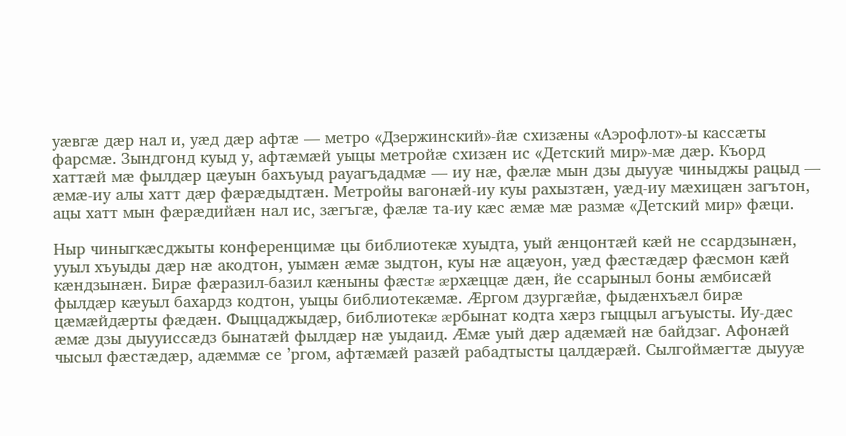уæвгæ дæр нал и, уæд дæр афтæ — метро «Дзержинский»-йæ схизæны «Аэрофлот»-ы кассæты фарсмæ. Зындгонд куыд у, афтæмæй уыцы метройæ схизæн ис «Детский мир»-мæ дæр. Къорд хаттæй мæ фылдæр цæуын бахъуыд рауагъдадмæ — иу нæ, фæлæ мын дзы дыууæ чиныджы рацыд — æмæ-иу алы хатт дæр фæрæдыдтæн. Метройы вагонæй-иу куы рахызтæн, уæд-иу мæхицæн загътон, ацы хатт мын фæрæдийæн нал ис, зæгъгæ, фæлæ та-иу кæс æмæ мæ размæ «Детский мир» фæци.

Ныр чиныгкæсджыты конференцимæ цы библиотекæ хуыдта, уый æнцонтæй кæй не ссардзынæн, ууыл хъуыды дæр нæ акодтон, уымæн æмæ зыдтон, куы нæ ацæуон, уæд фæстæдæр фæсмон кæй кæндзынæн. Бирæ фæразил-базил кæныны фæстæ æрхæццæ дæн, йе ссарыныл боны æмбисæй фылдæр кæуыл бахардз кодтон, уыцы библиотекæмæ. Æргом дзургæйæ, фыдæнхъæл бирæ цæмæйдæрты фæдæн. Фыццаджыдæр, библиотекæ æрбынат кодта хæрз гыццыл агъуысты. Иу-дæс æмæ дзы дыууиссæдз бынатæй фылдæр нæ уыдаид. Æмæ уый дæр адæмæй нæ байдзаг. Афонæй чысыл фæстæдæр, адæммæ се ’ргом, афтæмæй разæй рабадтысты цалдæрæй. Сылгоймæгтæ дыууæ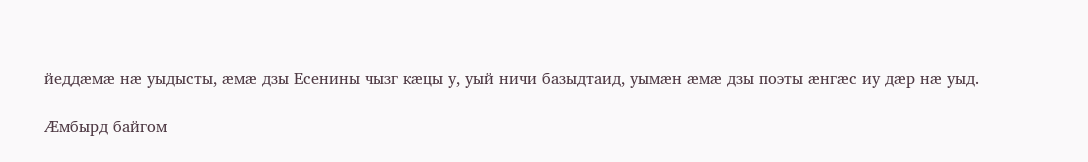йеддæмæ нæ уыдысты, æмæ дзы Есенины чызг кæцы у, уый ничи базыдтаид, уымæн æмæ дзы поэты æнгæс иу дæр нæ уыд.

Æмбырд байгом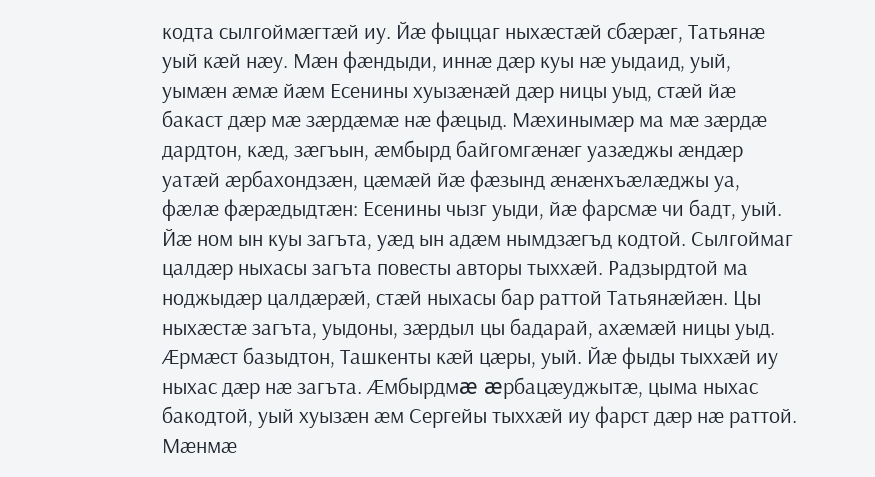кодта сылгоймæгтæй иу. Йæ фыццаг ныхæстæй сбæрæг, Татьянæ уый кæй нæу. Мæн фæндыди, иннæ дæр куы нæ уыдаид, уый, уымæн æмæ йæм Есенины хуызæнæй дæр ницы уыд, стæй йæ бакаст дæр мæ зæрдæмæ нæ фæцыд. Мæхинымæр ма мæ зæрдæ дардтон, кæд, зæгъын, æмбырд байгомгæнæг уазæджы æндæр уатæй æрбахондзæн, цæмæй йæ фæзынд æнæнхъæлæджы уа, фæлæ фæрæдыдтæн: Есенины чызг уыди, йæ фарсмæ чи бадт, уый. Йæ ном ын куы загъта, уæд ын адæм нымдзæгъд кодтой. Сылгоймаг цалдæр ныхасы загъта повесты авторы тыххæй. Радзырдтой ма ноджыдæр цалдæрæй, стæй ныхасы бар раттой Татьянæйæн. Цы ныхæстæ загъта, уыдоны, зæрдыл цы бадарай, ахæмæй ницы уыд. Æрмæст базыдтон, Ташкенты кæй цæры, уый. Йæ фыды тыххæй иу ныхас дæр нæ загъта. Æмбырдмæ æрбацæуджытæ, цыма ныхас бакодтой, уый хуызæн æм Сергейы тыххæй иу фарст дæр нæ раттой. Мæнмæ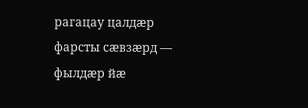рагацау цалдæр фарсты сæвзæрд — фылдæр йæ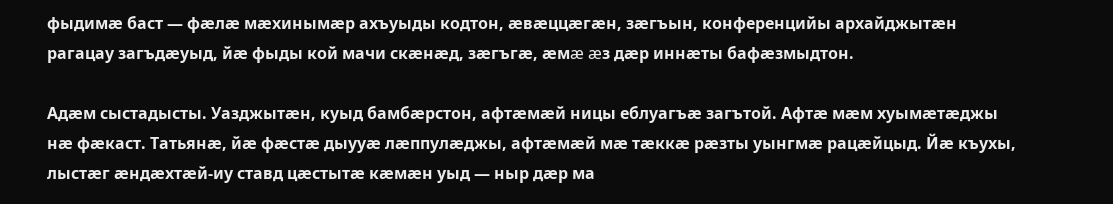фыдимæ баст — фæлæ мæхинымæр ахъуыды кодтон, æвæццæгæн, зæгъын, конференцийы архайджытæн рагацау загъдæуыд, йæ фыды кой мачи скæнæд, зæгъгæ, æмæ æз дæр иннæты бафæзмыдтон.

Адæм сыстадысты. Уазджытæн, куыд бамбæрстон, афтæмæй ницы еблуагъæ загътой. Афтæ мæм хуымæтæджы нæ фæкаст. Татьянæ, йæ фæстæ дыууæ лæппулæджы, афтæмæй мæ тæккæ рæзты уынгмæ рацæйцыд. Йæ къухы, лыстæг æндæхтæй-иу ставд цæстытæ кæмæн уыд — ныр дæр ма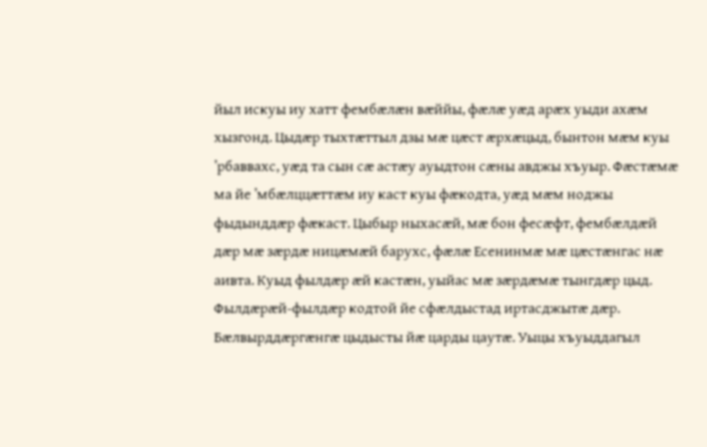йыл искуы иу хатт фембæлæн вæййы, фæлæ уæд арæх уыди ахæм хызгонд. Цыдæр тыхтæттыл дзы мæ цæст æрхæцыд, бынтон мæм куы ’рбаввахс, уæд та сын сæ астæу ауыдтон сæны авджы хъуыр. Фæстæмæ ма йе ’мбæлццæттæм иу каст куы фæкодта, уæд мæм ноджы фыдынддæр фæкаст. Цыбыр ныхасæй, мæ бон фесæфт, фембæлдæй дæр мæ зæрдæ ницæмæй барухс, фæлæ Есенинмæ мæ цæстæнгас нæ аивта. Куыд фылдæр æй кастæн, уыйас мæ зæрдæмæ тынгдæр цыд. Фылдæрæй-фылдæр кодтой йе сфæлдыстад иртасджытæ дæр. Бæлвырддæргæнгæ цыдысты йæ царды цаутæ. Уыцы хъуыддагыл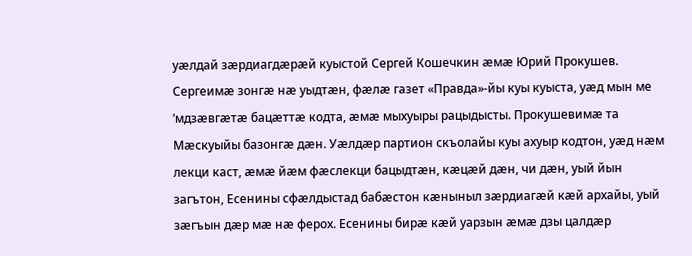уæлдай зæрдиагдæрæй куыстой Сергей Кошечкин æмæ Юрий Прокушев. Сергеимæ зонгæ нæ уыдтæн, фæлæ газет «Правда»-йы куы куыста, уæд мын ме ’мдзæвгæтæ бацæттæ кодта, æмæ мыхуыры рацыдысты. Прокушевимæ та Мæскуыйы базонгæ дæн. Уæлдæр партион скъолайы куы ахуыр кодтон, уæд нæм лекци каст, æмæ йæм фæслекци бацыдтæн, кæцæй дæн, чи дæн, уый йын загътон, Есенины сфæлдыстад бабæстон кæныныл зæрдиагæй кæй архайы, уый зæгъын дæр мæ нæ ферох. Есенины бирæ кæй уарзын æмæ дзы цалдæр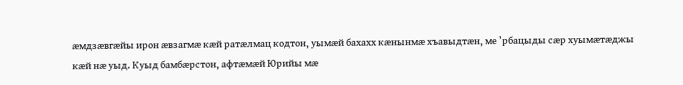æмдзæвгæйы ирон æвзагмæ кæй ратæлмац кодтон, уымæй бахахх кæнынмæ хъавыдтæн, ме ’рбацыды сæр хуымæтæджы кæй нæ уыд. Куыд бамбæрстон, афтæмæй Юрийы мæ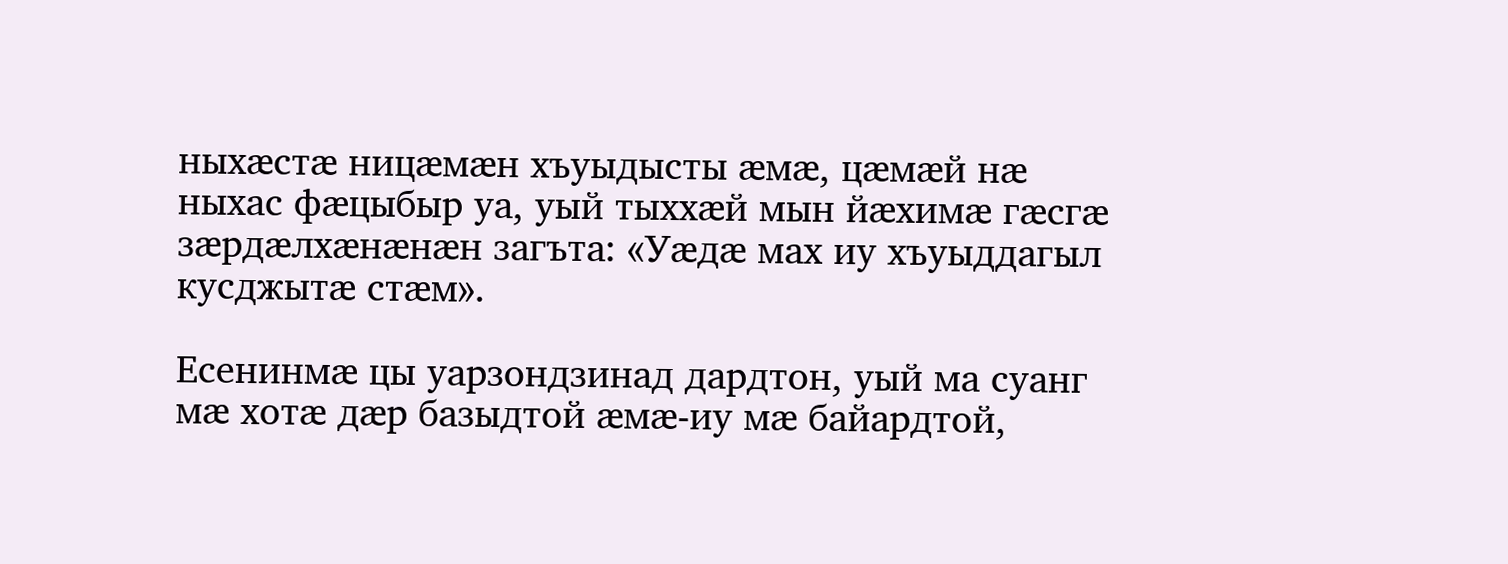ныхæстæ ницæмæн хъуыдысты æмæ, цæмæй нæ ныхас фæцыбыр уа, уый тыххæй мын йæхимæ гæсгæ зæрдæлхæнæнæн загъта: «Уæдæ мах иу хъуыддагыл кусджытæ стæм».

Есенинмæ цы уарзондзинад дардтон, уый ма суанг мæ хотæ дæр базыдтой æмæ-иу мæ байардтой,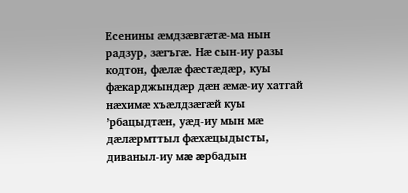Есенины æмдзæвгæтæ-ма нын радзур, зæгъгæ. Нæ сын-иу разы кодтон, фæлæ фæстæдæр, куы фæкарджындæр дæн æмæ-иу хатгай нæхимæ хъæлдзæгæй куы ’рбацыдтæн, уæд-иу мын мæ дæлæрмттыл фæхæцыдысты, диваныл-иу мæ æрбадын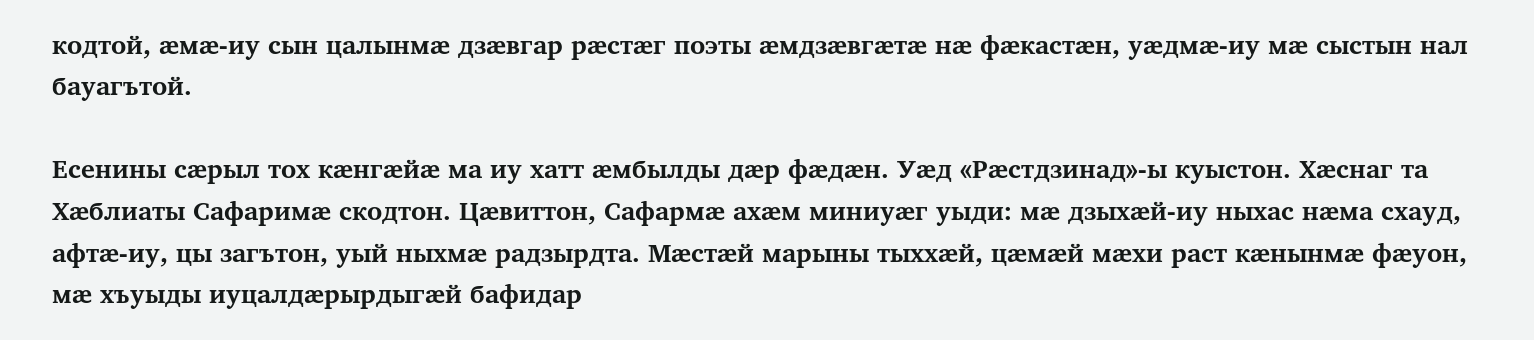кодтой, æмæ-иу сын цалынмæ дзæвгар рæстæг поэты æмдзæвгæтæ нæ фæкастæн, уæдмæ-иу мæ сыстын нал бауагътой.

Есенины сæрыл тох кæнгæйæ ма иу хатт æмбылды дæр фæдæн. Уæд «Рæстдзинад»-ы куыстон. Хæснаг та Хæблиаты Сафаримæ скодтон. Цæвиттон, Сафармæ ахæм миниуæг уыди: мæ дзыхæй-иу ныхас нæма схауд, афтæ-иу, цы загътон, уый ныхмæ радзырдта. Мæстæй марыны тыххæй, цæмæй мæхи раст кæнынмæ фæуон, мæ хъуыды иуцалдæрырдыгæй бафидар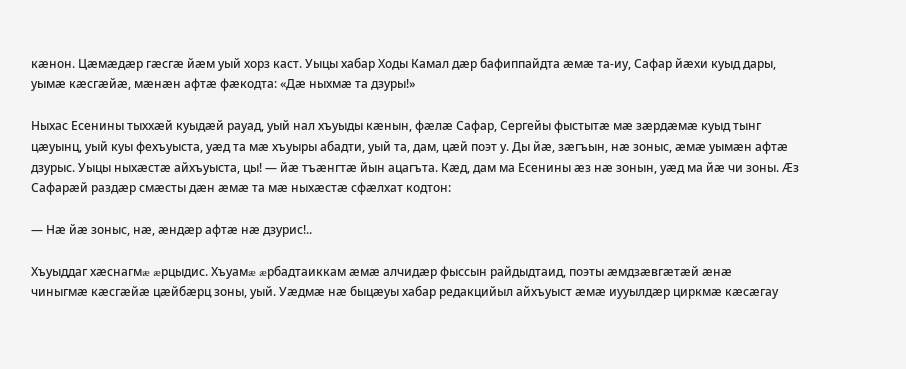кæнон. Цæмæдæр гæсгæ йæм уый хорз каст. Уыцы хабар Ходы Камал дæр бафиппайдта æмæ та-иу, Сафар йæхи куыд дары, уымæ кæсгæйæ, мæнæн афтæ фæкодта: «Дæ ныхмæ та дзуры!»

Ныхас Есенины тыххæй куыдæй рауад, уый нал хъуыды кæнын, фæлæ Сафар, Сергейы фыстытæ мæ зæрдæмæ куыд тынг цæуынц, уый куы фехъуыста, уæд та мæ хъуыры абадти, уый та, дам, цæй поэт у. Ды йæ, зæгъын, нæ зоныс, æмæ уымæн афтæ дзурыс. Уыцы ныхæстæ айхъуыста, цы! — йæ тъæнгтæ йын ацагъта. Кæд, дам ма Есенины æз нæ зонын, уæд ма йæ чи зоны. Æз Сафарæй раздæр смæсты дæн æмæ та мæ ныхæстæ сфæлхат кодтон:

— Нæ йæ зоныс, нæ, æндæр афтæ нæ дзурис!..

Хъуыддаг хæснагмæ æрцыдис. Хъуамæ æрбадтаиккам æмæ алчидæр фыссын райдыдтаид, поэты æмдзæвгæтæй æнæ чиныгмæ кæсгæйæ цæйбæрц зоны, уый. Уæдмæ нæ быцæуы хабар редакцийыл айхъуыст æмæ иууылдæр циркмæ кæсæгау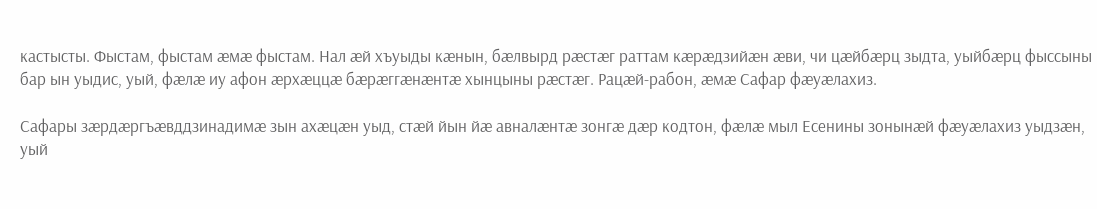кастысты. Фыстам, фыстам æмæ фыстам. Нал æй хъуыды кæнын, бæлвырд рæстæг раттам кæрæдзийæн æви, чи цæйбæрц зыдта, уыйбæрц фыссыны бар ын уыдис, уый, фæлæ иу афон æрхæццæ бæрæггæнæнтæ хынцыны рæстæг. Рацæй-рабон, æмæ Сафар фæуæлахиз.

Сафары зæрдæргъæвддзинадимæ зын ахæцæн уыд, стæй йын йæ авналæнтæ зонгæ дæр кодтон, фæлæ мыл Есенины зонынæй фæуæлахиз уыдзæн, уый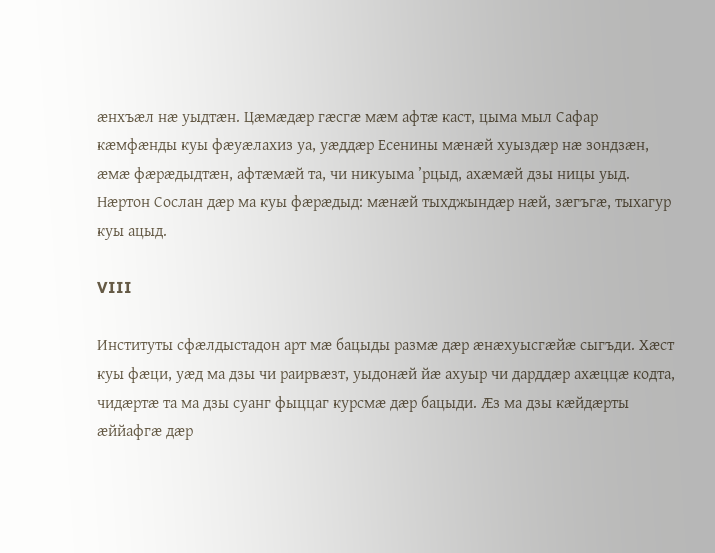æнхъæл нæ уыдтæн. Цæмæдæр гæсгæ мæм афтæ каст, цыма мыл Сафар кæмфæнды куы фæуæлахиз уа, уæддæр Есенины мæнæй хуыздæр нæ зондзæн, æмæ фæрæдыдтæн, афтæмæй та, чи никуыма ’рцыд, ахæмæй дзы ницы уыд. Нæртон Сослан дæр ма куы фæрæдыд: мæнæй тыхджындæр нæй, зæгъгæ, тыхагур куы ацыд.

VIII

Институты сфæлдыстадон арт мæ бацыды размæ дæр æнæхуысгæйæ сыгъди. Хæст куы фæци, уæд ма дзы чи раирвæзт, уыдонæй йæ ахуыр чи дарддæр ахæццæ кодта, чидæртæ та ма дзы суанг фыццаг курсмæ дæр бацыди. Æз ма дзы кæйдæрты æййафгæ дæр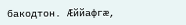бакодтон. Æййафгæ,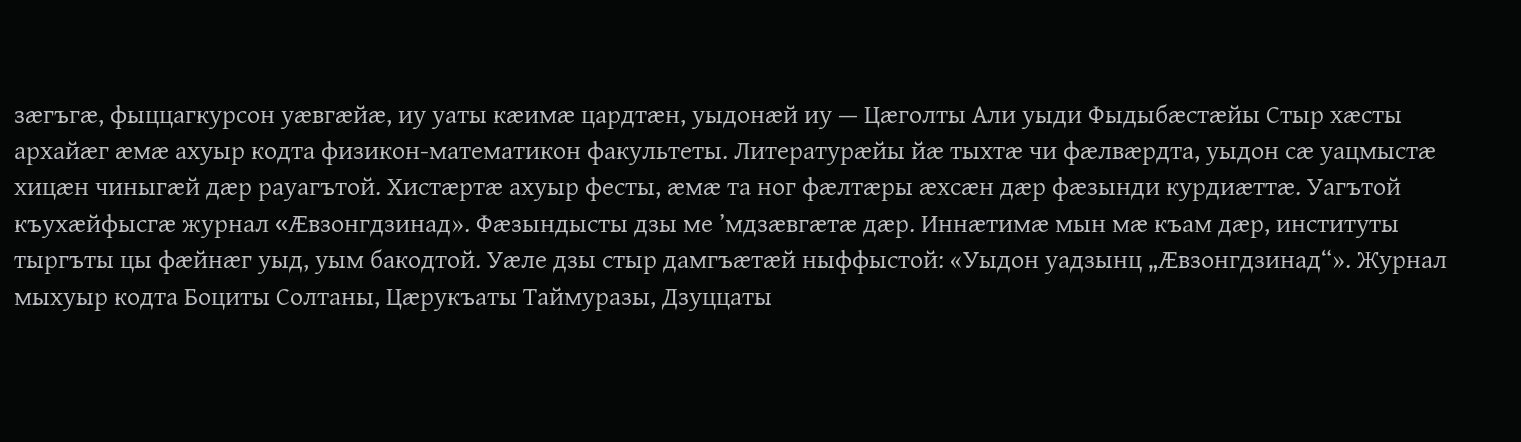зæгъгæ, фыццагкурсон уæвгæйæ, иу уаты кæимæ цардтæн, уыдонæй иу — Цæголты Али уыди Фыдыбæстæйы Стыр хæсты архайæг æмæ ахуыр кодта физикон-математикон факультеты. Литературæйы йæ тыхтæ чи фæлвæрдта, уыдон сæ уацмыстæ хицæн чиныгæй дæр рауагътой. Хистæртæ ахуыр фесты, æмæ та ног фæлтæры æхсæн дæр фæзынди курдиæттæ. Уагътой къухæйфысгæ журнал «Æвзонгдзинад». Фæзындысты дзы ме ’мдзæвгæтæ дæр. Иннæтимæ мын мæ къам дæр, институты тыргъты цы фæйнæг уыд, уым бакодтой. Уæле дзы стыр дамгъæтæй ныффыстой: «Уыдон уадзынц „Æвзонгдзинад“». Журнал мыхуыр кодта Боциты Солтаны, Цæрукъаты Таймуразы, Дзуццаты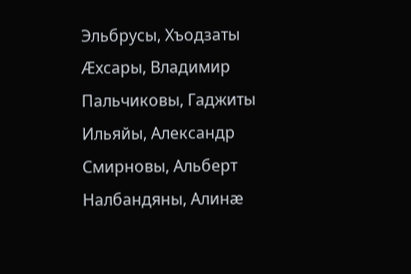Эльбрусы, Хъодзаты Æхсары, Владимир Пальчиковы, Гаджиты Ильяйы, Александр Смирновы, Альберт Налбандяны, Алинæ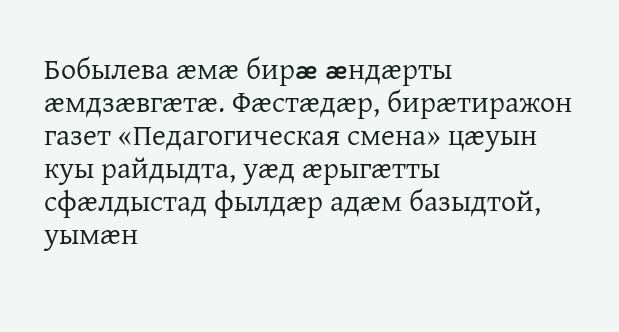Бобылева æмæ бирæ æндæрты æмдзæвгæтæ. Фæстæдæр, бирæтиражон газет «Педагогическая смена» цæуын куы райдыдта, уæд æрыгæтты сфæлдыстад фылдæр адæм базыдтой, уымæн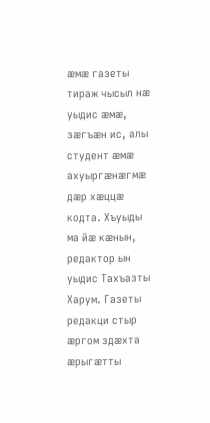æмæ газеты тираж чысыл нæ уыдис æмæ, зæгъæн ис, алы студент æмæ ахуыргæнæгмæ дæр хæццæ кодта. Хъуыды ма йæ кæнын, редактор ын уыдис Тахъазты Харум. Газеты редакци стыр æргом здæхта æрыгæтты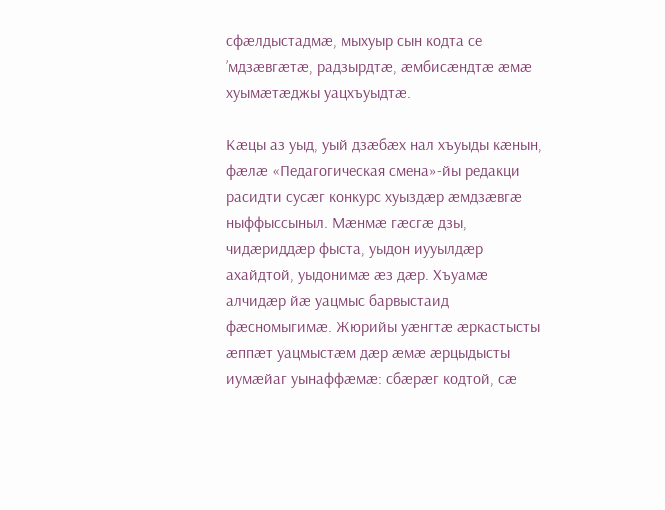сфæлдыстадмæ, мыхуыр сын кодта се ’мдзæвгæтæ, радзырдтæ, æмбисæндтæ æмæ хуымæтæджы уацхъуыдтæ.

Кæцы аз уыд, уый дзæбæх нал хъуыды кæнын, фæлæ «Педагогическая смена»-йы редакци расидти сусæг конкурс хуыздæр æмдзæвгæ ныффыссыныл. Мæнмæ гæсгæ дзы, чидæриддæр фыста, уыдон иууылдæр ахайдтой, уыдонимæ æз дæр. Хъуамæ алчидæр йæ уацмыс барвыстаид фæсномыгимæ. Жюрийы уæнгтæ æркастысты æппæт уацмыстæм дæр æмæ æрцыдысты иумæйаг уынаффæмæ: сбæрæг кодтой, сæ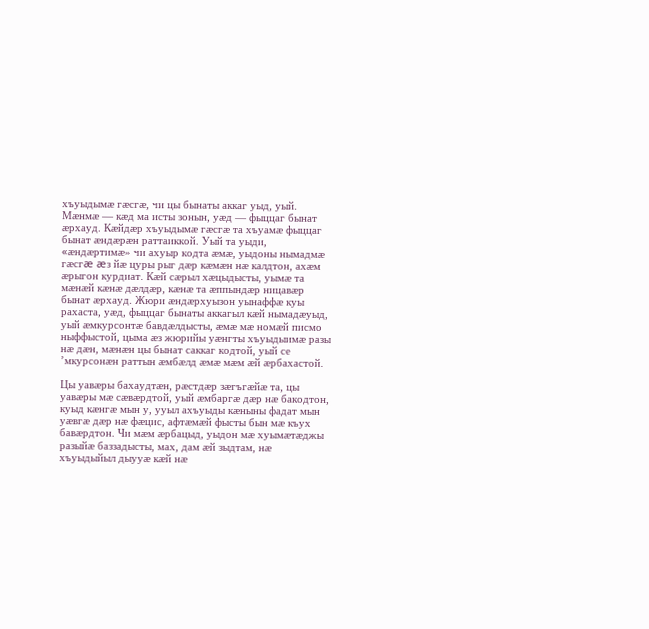хъуыдымæ гæсгæ, чи цы бынаты аккаг уыд, уый. Мæнмæ — кæд ма исты зонын, уæд — фыццаг бынат æрхауд. Кæйдæр хъуыдымæ гæсгæ та хъуамæ фыццаг бынат æндæрæн раттаиккой. Уый та уыди, «æндæртимæ» чи ахуыр кодта æмæ, уыдоны нымадмæ гæсгæ æз йæ цуры рыг дæр кæмæн нæ калдтон, ахæм æрыгон курдиат. Кæй сæрыл хæцыдысты, уымæ та мæнæй кæнæ дæлдæр, кæнæ та æппындæр ницавæр бынат æрхауд. Жюри æндæрхуызон уынаффæ куы рахаста, уæд, фыццаг бынаты аккагыл кæй нымадæуыд, уый æмкурсонтæ бавдæлдысты, æмæ мæ номæй писмо ныффыстой, цыма æз жюрийы уæнгты хъуыдыимæ разы нæ дæн, мæнæн цы бынат саккаг кодтой, уый се ’мкурсонæн раттын æмбæлд æмæ мæм æй æрбахастой.

Цы уавæры бахаудтæн, рæстдæр зæгъгæйæ та, цы уавæры мæ сæвæрдтой, уый æмбаргæ дæр нæ бакодтон, куыд кæнгæ мын у, ууыл ахъуыды кæныны фадат мын уæвгæ дæр нæ фæцис, афтæмæй фысты бын мæ къух бавæрдтон. Чи мæм æрбацыд, уыдон мæ хуымæтæджы разыйæ баззадысты, мах, дам æй зыдтам, нæ хъуыдыйыл дыууæ кæй нæ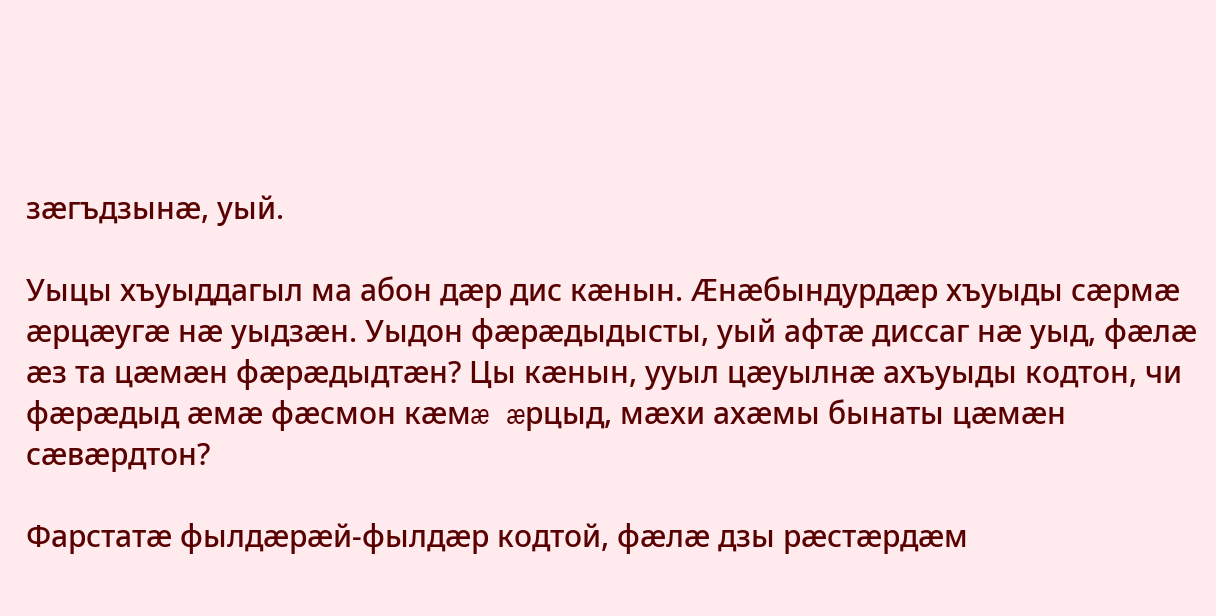зæгъдзынæ, уый.

Уыцы хъуыддагыл ма абон дæр дис кæнын. Æнæбындурдæр хъуыды сæрмæ æрцæугæ нæ уыдзæн. Уыдон фæрæдыдысты, уый афтæ диссаг нæ уыд, фæлæ æз та цæмæн фæрæдыдтæн? Цы кæнын, ууыл цæуылнæ ахъуыды кодтон, чи фæрæдыд æмæ фæсмон кæмæ æрцыд, мæхи ахæмы бынаты цæмæн сæвæрдтон?

Фарстатæ фылдæрæй-фылдæр кодтой, фæлæ дзы рæстæрдæм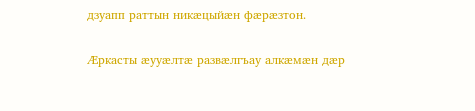дзуапп раттын никæцыйæн фæрæзтон.

Æркасты æууæлтæ развæлгъау алкæмæн дæр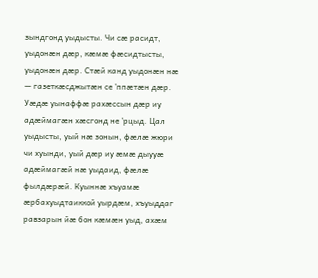зындгонд уыдысты. Чи сæ расидт, уыдонæн дæр, кæмæ фæсидтысты, уыдонæн дæр. Стæй канд уыдонæн нæ — газеткæсджытæн се ’ппæтæн дæр. Уæдæ уынаффæ рахæссын дæр иу адæймагæн хæсгонд не ’рцыд. Цал уыдысты, уый нæ зонын, фæлæ жюри чи хуынди, уый дæр иу æмæ дыууæ адæймагæй нæ уыдаид, фæлæ фылдæрæй. Куыннæ хъуамæ æрбахуыдтаиккой уырдæм, хъуыддаг равзарын йæ бон кæмæн уыд, ахæм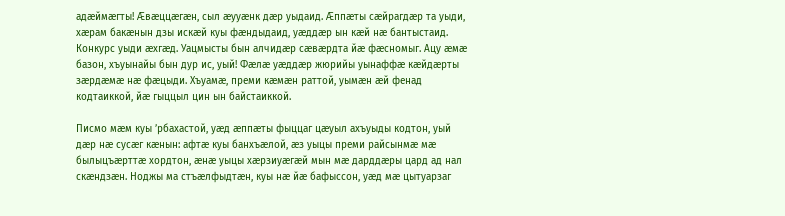адæймæгты! Æвæццæгæн, сыл æууæнк дæр уыдаид. Æппæты сæйрагдæр та уыди, хæрам бакæнын дзы искæй куы фæндыдаид, уæддæр ын кæй нæ бантыстаид. Конкурс уыди æхгæд. Уацмысты бын алчидæр сæвæрдта йæ фæсномыг. Ацу æмæ базон, хъуынайы бын дур ис, уый! Фæлæ уæддæр жюрийы уынаффæ кæйдæрты зæрдæмæ нæ фæцыди. Хъуамæ, преми кæмæн раттой, уымæн æй фенад кодтаиккой, йæ гыццыл цин ын байстаиккой.

Писмо мæм куы ’рбахастой, уæд æппæты фыццаг цæуыл ахъуыды кодтон, уый дæр нæ сусæг кæнын: афтæ куы банхъæлой, æз уыцы преми райсынмæ мæ былыцъæрттæ хордтон, æнæ уыцы хæрзиуæгæй мын мæ дарддæры цард ад нал скæндзæн. Ноджы ма стъæлфыдтæн, куы нæ йæ бафыссон, уæд мæ цытуарзаг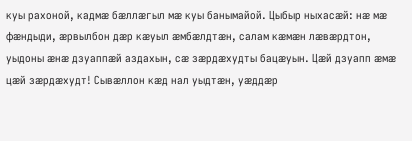куы рахоной, кадмæ бæллæгыл мæ куы банымайой. Цыбыр ныхасæй: нæ мæ фæндыди, æрвылбон дæр кæуыл æмбæлдтæн, салам кæмæн лæвæрдтон, уыдоны æнæ дзуаппæй аздахын, сæ зæрдæхудты бацæуын. Цæй дзуапп æмæ цæй зæрдæхудт! Сывæллон кæд нал уыдтæн, уæддæр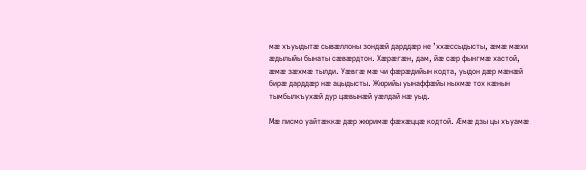мæ хъуыдытæ сывæллоны зондæй дарддæр не ’ххæссыдысты, æмæ мæхи æдылыйы бынаты сæвæрдтон. Хæрæгæн, дам, йæ сæр фынгмæ хастой, æмæ зæхмæ тылди. Уæвгæ мæ чи фæрæдийын кодта, уыдон дæр мæнæй бирæ дарддæр нæ ацыдысты. Жюрийы уынаффæйы ныхмæ тох кæнын тымбылкъухæй дур цæвынæй уæлдай нæ уыд.

Мæ писмо уайтæккæ дæр жюримæ фæхæццæ кодтой. Æмæ дзы цы хъуамæ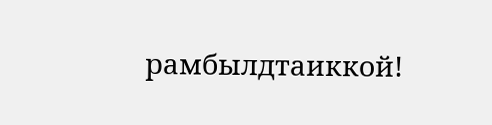рамбылдтаиккой!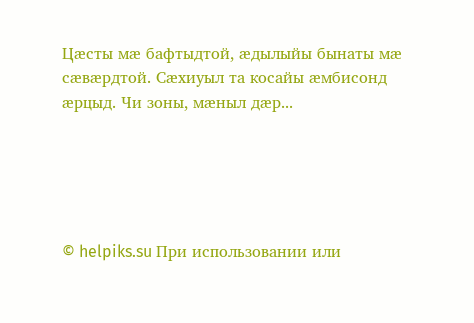Цæсты мæ бафтыдтой, æдылыйы бынаты мæ сæвæрдтой. Сæхиуыл та косайы æмбисонд æрцыд. Чи зоны, мæныл дæр...





© helpiks.su При использовании или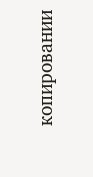копировании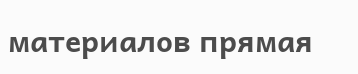материалов прямая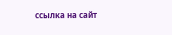ссылка на сайт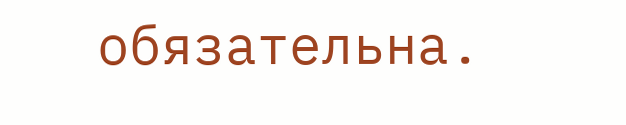обязательна.